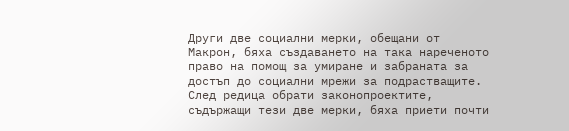Други две социални мерки, обещани от Макрон, бяха създаването на така нареченото право на помощ за умиране и забраната за достъп до социални мрежи за подрастващите. След редица обрати законопроектите, съдържащи тези две мерки, бяха приети почти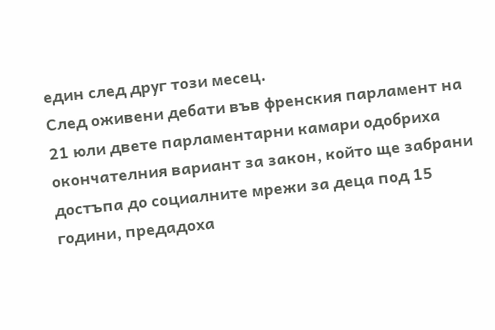един след друг този месец.
След оживени дебати във френския парламент на 21 юли двете парламентарни камари одобриха окончателния вариант за закон, който ще забрани достъпа до социалните мрежи за деца под 15 години, предадоха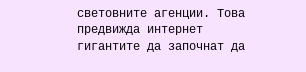световните агенции. Това предвижда интернет гигантите да започнат да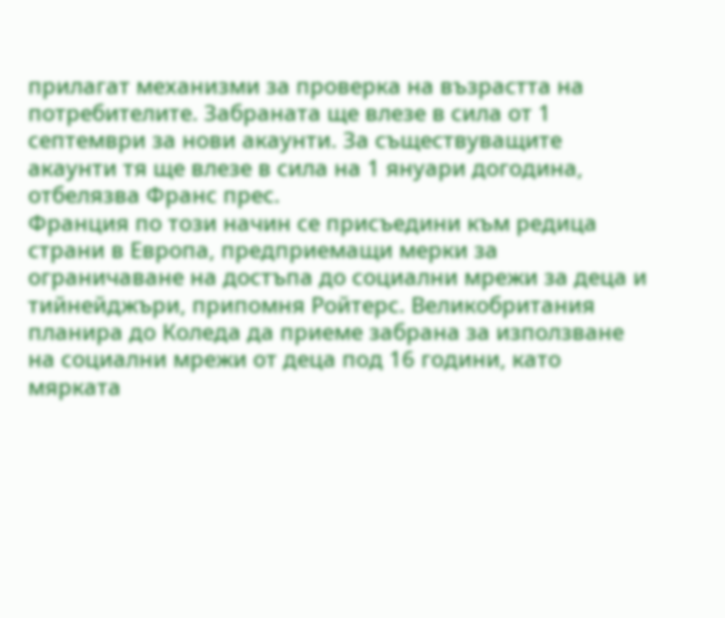прилагат механизми за проверка на възрастта на потребителите. Забраната ще влезе в сила от 1 септември за нови акаунти. За съществуващите акаунти тя ще влезе в сила на 1 януари догодина, отбелязва Франс прес.
Франция по този начин се присъедини към редица страни в Европа, предприемащи мерки за ограничаване на достъпа до социални мрежи за деца и тийнейджъри, припомня Ройтерс. Великобритания планира до Коледа да приеме забрана за използване на социални мрежи от деца под 16 години, като мярката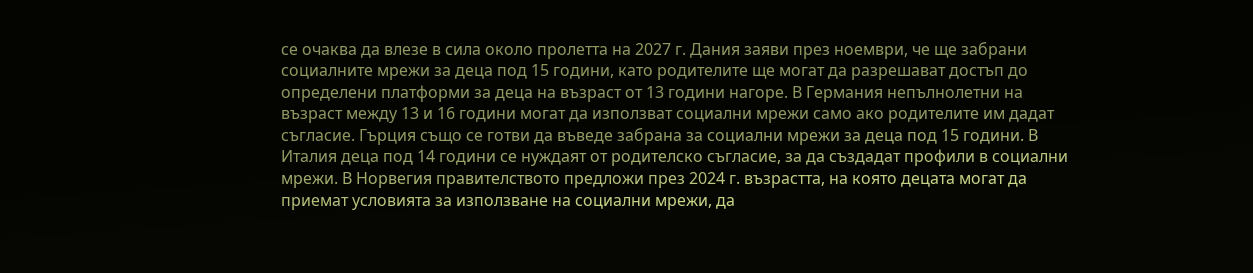се очаква да влезе в сила около пролетта на 2027 г. Дания заяви през ноември, че ще забрани социалните мрежи за деца под 15 години, като родителите ще могат да разрешават достъп до определени платформи за деца на възраст от 13 години нагоре. В Германия непълнолетни на възраст между 13 и 16 години могат да използват социални мрежи само ако родителите им дадат съгласие. Гърция също се готви да въведе забрана за социални мрежи за деца под 15 години. В Италия деца под 14 години се нуждаят от родителско съгласие, за да създадат профили в социални мрежи. В Норвегия правителството предложи през 2024 г. възрастта, на която децата могат да приемат условията за използване на социални мрежи, да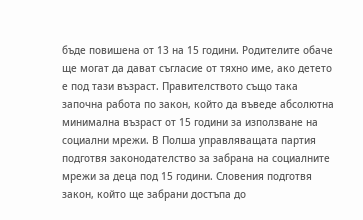бъде повишена от 13 на 15 години. Родителите обаче ще могат да дават съгласие от тяхно име, ако детето е под тази възраст. Правителството също така започна работа по закон, който да въведе абсолютна минимална възраст от 15 години за използване на социални мрежи. В Полша управляващата партия подготвя законодателство за забрана на социалните мрежи за деца под 15 години. Словения подготвя закон, който ще забрани достъпа до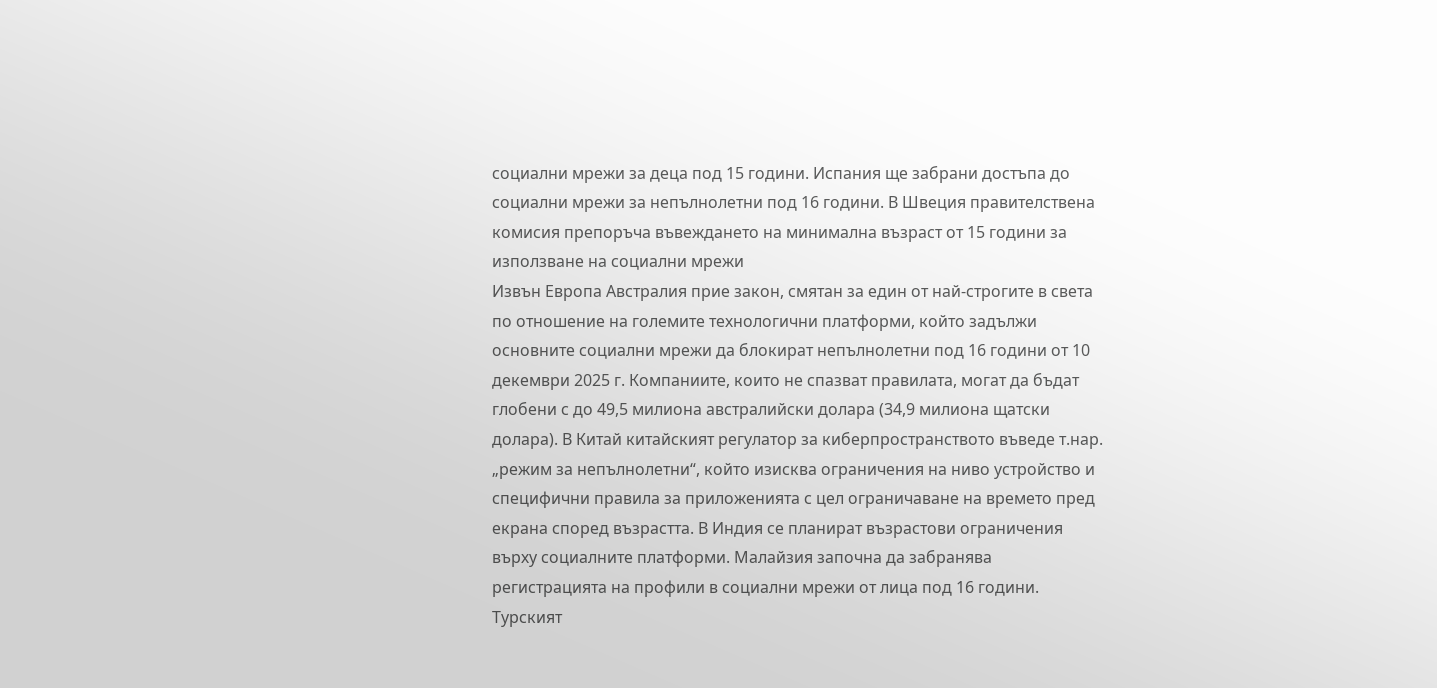социални мрежи за деца под 15 години. Испания ще забрани достъпа до социални мрежи за непълнолетни под 16 години. В Швеция правителствена комисия препоръча въвеждането на минимална възраст от 15 години за използване на социални мрежи
Извън Европа Австралия прие закон, смятан за един от най-строгите в света по отношение на големите технологични платформи, който задължи основните социални мрежи да блокират непълнолетни под 16 години от 10 декември 2025 г. Компаниите, които не спазват правилата, могат да бъдат глобени с до 49,5 милиона австралийски долара (34,9 милиона щатски долара). В Китай китайският регулатор за киберпространството въведе т.нар. „режим за непълнолетни“, който изисква ограничения на ниво устройство и специфични правила за приложенията с цел ограничаване на времето пред екрана според възрастта. В Индия се планират възрастови ограничения върху социалните платформи. Малайзия започна да забранява регистрацията на профили в социални мрежи от лица под 16 години. Турският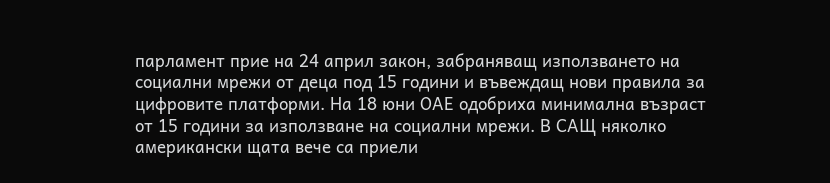парламент прие на 24 април закон, забраняващ използването на социални мрежи от деца под 15 години и въвеждащ нови правила за цифровите платформи. На 18 юни ОАЕ одобриха минимална възраст от 15 години за използване на социални мрежи. В САЩ няколко американски щата вече са приели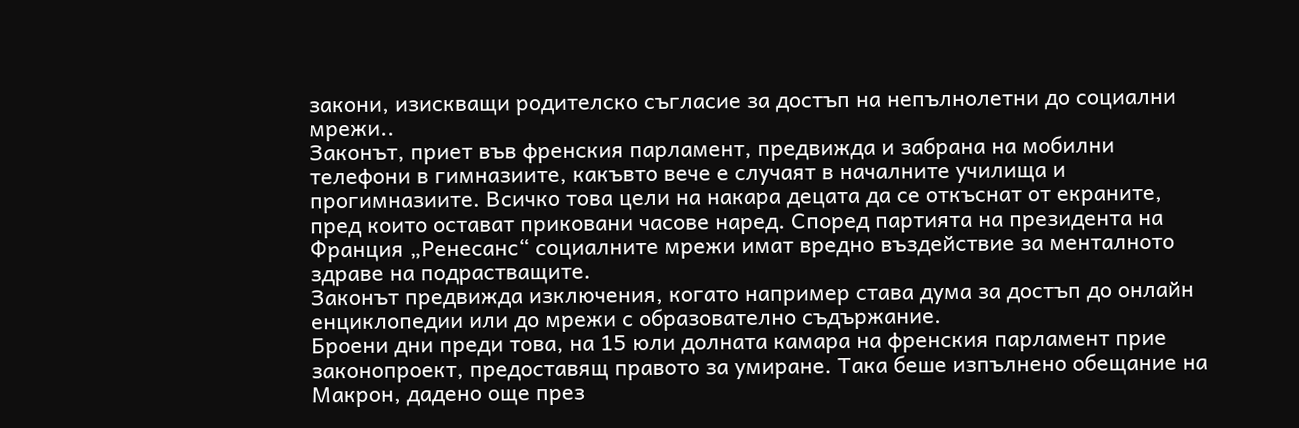закони, изискващи родителско съгласие за достъп на непълнолетни до социални мрежи..
Законът, приет във френския парламент, предвижда и забрана на мобилни телефони в гимназиите, какъвто вече е случаят в началните училища и прогимназиите. Всичко това цели на накара децата да се откъснат от екраните, пред които остават приковани часове наред. Според партията на президента на Франция „Ренесанс“ социалните мрежи имат вредно въздействие за менталното здраве на подрастващите.
Законът предвижда изключения, когато например става дума за достъп до онлайн енциклопедии или до мрежи с образователно съдържание.
Броени дни преди това, на 15 юли долната камара на френския парламент прие законопроект, предоставящ правото за умиране. Така беше изпълнено обещание на Макрон, дадено още през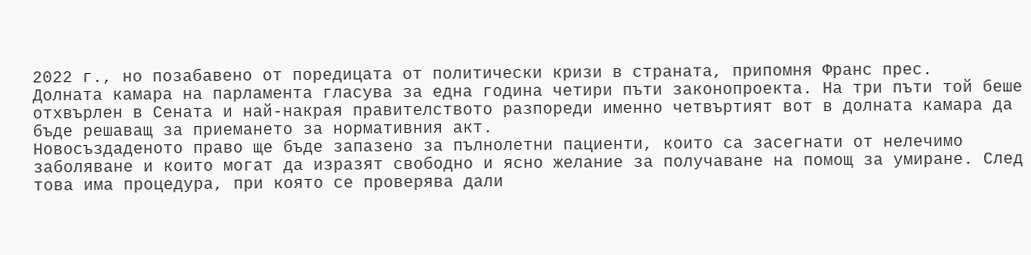2022 г., но позабавено от поредицата от политически кризи в страната, припомня Франс прес.
Долната камара на парламента гласува за една година четири пъти законопроекта. На три пъти той беше отхвърлен в Сената и най-накрая правителството разпореди именно четвъртият вот в долната камара да бъде решаващ за приемането за нормативния акт.
Новосъздаденото право ще бъде запазено за пълнолетни пациенти, които са засегнати от нелечимо заболяване и които могат да изразят свободно и ясно желание за получаване на помощ за умиране. След това има процедура, при която се проверява дали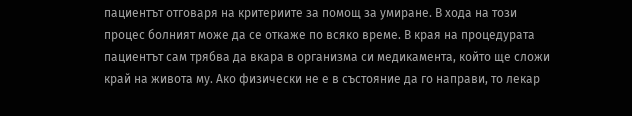пациентът отговаря на критериите за помощ за умиране. В хода на този процес болният може да се откаже по всяко време. В края на процедурата пациентът сам трябва да вкара в организма си медикамента, който ще сложи край на живота му. Ако физически не е в състояние да го направи, то лекар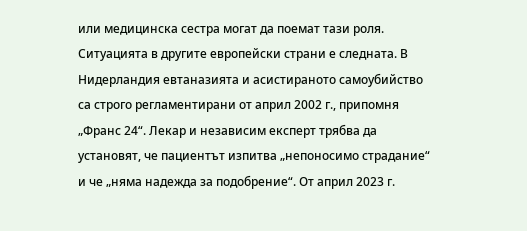или медицинска сестра могат да поемат тази роля.
Ситуацията в другите европейски страни е следната. В Нидерландия евтаназията и асистираното самоубийство са строго регламентирани от април 2002 г., припомня „Франс 24“. Лекар и независим експерт трябва да установят, че пациентът изпитва „непоносимо страдание“ и че „няма надежда за подобрение“. От април 2023 г.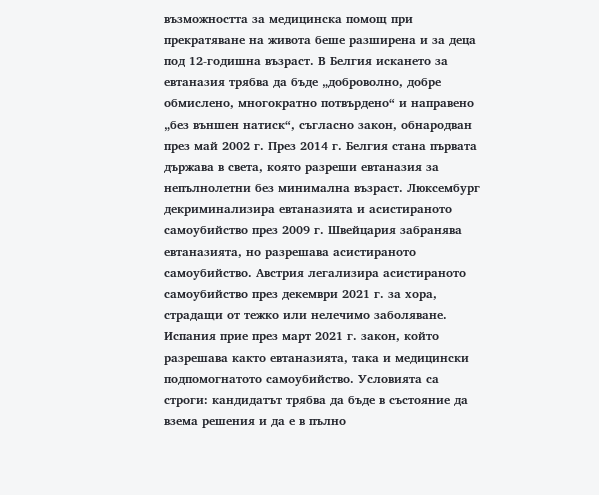възможността за медицинска помощ при прекратяване на живота беше разширена и за деца под 12-годишна възраст. В Белгия искането за евтаназия трябва да бъде „доброволно, добре обмислено, многократно потвърдено“ и направено „без външен натиск“, съгласно закон, обнародван през май 2002 г. През 2014 г. Белгия стана първата държава в света, която разреши евтаназия за непълнолетни без минимална възраст. Люксембург декриминализира евтаназията и асистираното самоубийство през 2009 г. Швейцария забранява евтаназията, но разрешава асистираното самоубийство. Австрия легализира асистираното самоубийство през декември 2021 г. за хора, страдащи от тежко или нелечимо заболяване. Испания прие през март 2021 г. закон, който разрешава както евтаназията, така и медицински подпомогнатото самоубийство. Условията са строги: кандидатът трябва да бъде в състояние да взема решения и да е в пълно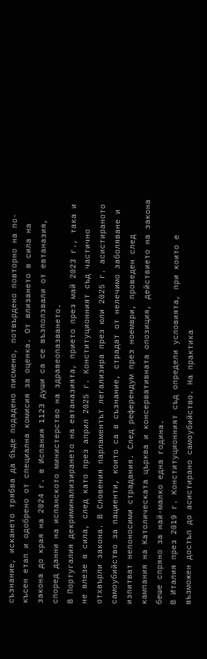съзнание, искането трябва да бъде подадено писмено, потвърдено повторно на по-късен етап и одобрено от специална комисия за оценка. От влизането в сила на закона до края на 2024 г. в Испания 1123 души са се възползвали от евтаназия, според данни на испанското министерство на здравеопазването.
В Португалия декриминализирането на евтаназията, прието през май 2023 г., така и не влезе в сила, след като през април 2025 г. Конституционният съд частично отхвърли закона. В Словения парламентът легализира през юли 2025 г. асистираното самоубийство за пациенти, които са в съзнание, страдат от нелечимо заболяване и изпитват непоносими страдания. След референдум през ноември, проведен след кампания на Католическата църква и консервативната опозиция, действието на закона беше спряно за най-малко една година.
В Италия през 2019 г. Конституционният съд определи условията, при които е възможен достъп до асистирано самоубийство. На практика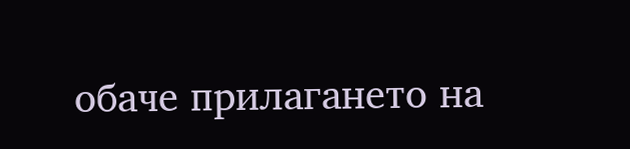обаче прилагането на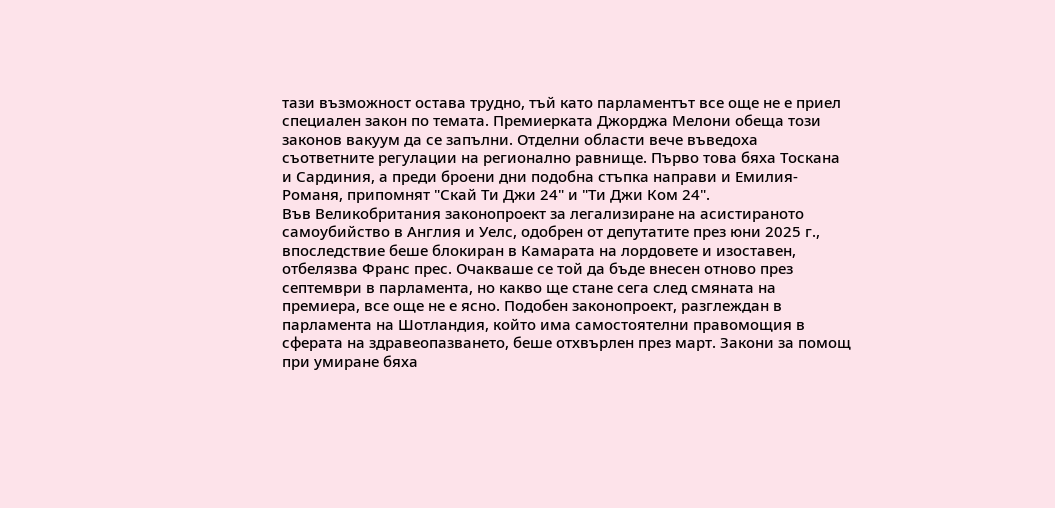тази възможност остава трудно, тъй като парламентът все още не е приел специален закон по темата. Премиерката Джорджа Мелони обеща този законов вакуум да се запълни. Отделни области вече въведоха съответните регулации на регионално равнище. Първо това бяха Тоскана и Сардиния, а преди броени дни подобна стъпка направи и Емилия-Романя, припомнят "Скай Ти Джи 24" и "Ти Джи Ком 24".
Във Великобритания законопроект за легализиране на асистираното самоубийство в Англия и Уелс, одобрен от депутатите през юни 2025 г., впоследствие беше блокиран в Камарата на лордовете и изоставен, отбелязва Франс прес. Очакваше се той да бъде внесен отново през септември в парламента, но какво ще стане сега след смяната на премиера, все още не е ясно. Подобен законопроект, разглеждан в парламента на Шотландия, който има самостоятелни правомощия в сферата на здравеопазването, беше отхвърлен през март. Закони за помощ при умиране бяха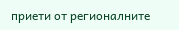приети от регионалните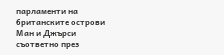парламенти на британските острови Ман и Джърси съответно през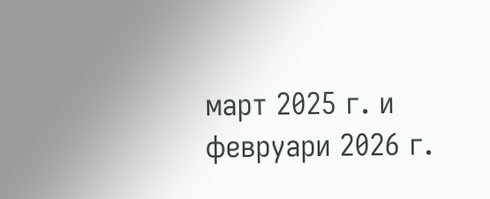март 2025 г. и февруари 2026 г.